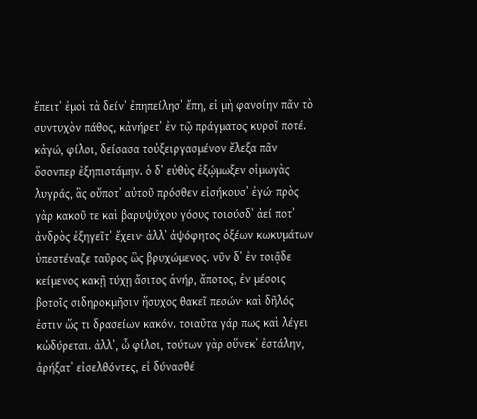ἔπειτʼ ἐμοὶ τὰ δείνʼ ἐπηπείλησʼ ἔπη, εἰ μὴ φανοίην πᾶν τὸ συντυχὸν πάθος, κἀνήρετʼ ἐν τῷ πράγματος κυροῖ ποτέ. κἀγώ, φίλοι, δείσασα τοὐξειργασμένον ἔλεξα πᾶν ὅσονπερ ἐξηπιστάμην. ὁ δʼ εὐθὺς ἐξῴμωξεν οἰμωγὰς λυγράς, ἃς οὔποτʼ αὐτοῦ πρόσθεν εἰσήκουσʼ ἐγώ· πρὸς γὰρ κακοῦ τε καὶ βαρυψύχου γόους τοιούσδʼ ἀεί ποτʼ ἀνδρὸς ἐξηγεῖτʼ ἔχειν· ἀλλʼ ἀψόφητος ὀξέων κωκυμάτων ὑπεστέναζε ταῦρος ὣς βρυχώμενος. νῦν δʼ ἐν τοιᾷδε κείμενος κακῇ τύχῃ ἄσιτος ἁνήρ, ἄποτος, ἐν μέσοις βοτοῖς σιδηροκμῆσιν ἥσυχος θακεῖ πεσών· καὶ δῆλός ἐστιν ὥς τι δρασείων κακόν. τοιαῦτα γάρ πως καὶ λέγει κὠδύρεται. ἀλλʼ, ὦ φίλοι, τούτων γὰρ οὕνεκʼ ἐστάλην, ἀρήξατʼ εἰσελθόντες, εἰ δύνασθέ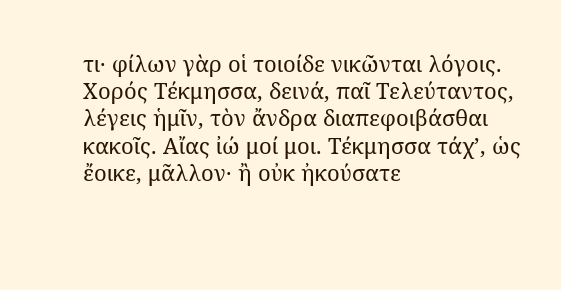τι· φίλων γὰρ οἱ τοιοίδε νικῶνται λόγοις. Χορός Τέκμησσα, δεινά, παῖ Τελεύταντος, λέγεις ἡμῖν, τὸν ἄνδρα διαπεφοιβάσθαι κακοῖς. Αἴας ἰώ μοί μοι. Τέκμησσα τάχʼ, ὡς ἔοικε, μᾶλλον· ἢ οὐκ ἠκούσατε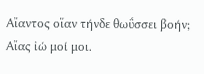Αἴαντος οἵαν τήνδε θωΰσσει βοήν; Αἴας ἰώ μοί μοι.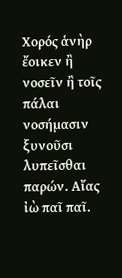Χορός ἁνὴρ ἔοικεν ἢ νοσεῖν ἢ τοῖς πάλαι νοσήμασιν ξυνοῦσι λυπεῖσθαι παρών. Αἴας ἰὼ παῖ παῖ.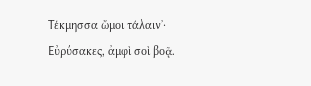Τέκμησσα ὤμοι τάλαινʼ· Εὐρύσακες, ἀμφὶ σοὶ βοᾷ.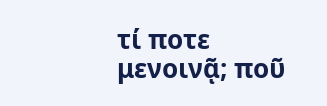τί ποτε μενοινᾷ; ποῦ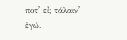ποτʼ εἶ; τάλαινʼ ἐγώ.